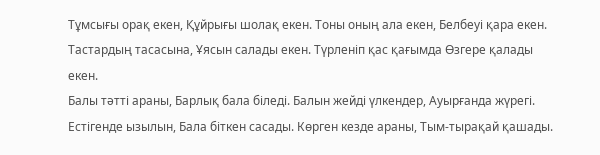Тұмсығы орақ екен, Құйрығы шолақ екен. Тоны оның ала екен, Белбеуі қара екен. Тастардың тасасына, Ұясын салады екен. Түрленіп қас қағымда Өзгере қалады екен.
Балы тәтті араны, Барлық бала біледі. Балын жейді үлкендер, Ауырғанда жүрегі. Естігенде ызылын, Бала біткен сасады. Көрген кезде араны, Тым-тырақай қашады.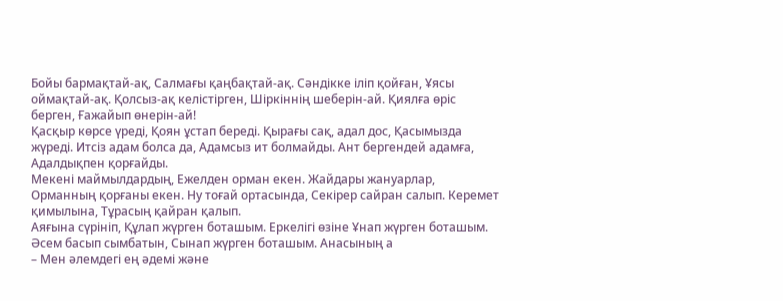Бойы бармақтай-ақ, Салмағы қаңбақтай-ақ. Сәндікке іліп қойған, Ұясы оймақтай-ақ. Қолсыз-ақ келістірген, Шіркіннің шеберін-ай. Қиялға өріс берген, Ғажайып өнерін-ай!
Қасқыр көрсе үреді, Қоян ұстап береді. Қырағы сақ, адал дос, Қасымызда жүреді. Итсіз адам болса да, Адамсыз ит болмайды. Ант бергендей адамға, Адалдықпен қорғайды.
Мекені маймылдардың, Ежелден орман екен. Жайдары жануарлар, Орманның қорғаны екен. Ну тоғай ортасында, Секірер сайран салып. Керемет қимылына, Тұрасың қайран қалып.
Аяғына сүрініп, Құлап жүрген боташым. Еркелігі өзіне Ұнап жүрген боташым. Әсем басып сымбатын, Сынап жүрген боташым. Анасының а
– Мен әлемдегі ең әдемі және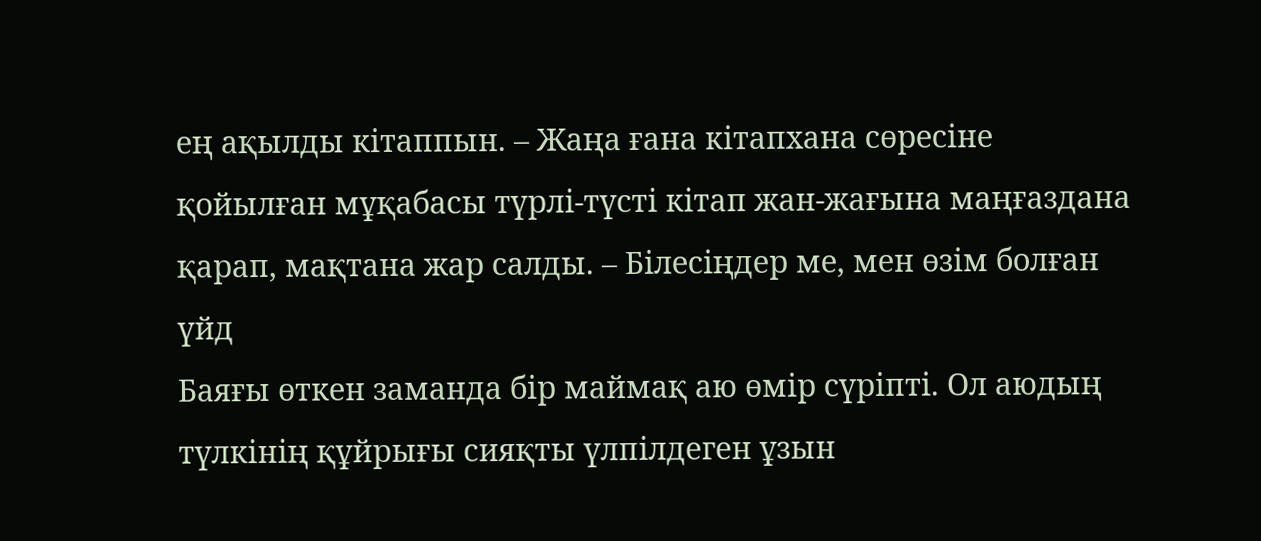ең ақылды кітаппын. – Жаңа ғана кітапхана сөресіне қойылған мұқабасы түрлі-түсті кітап жан-жағына маңғаздана қарап, мақтана жар салды. – Білесіңдер ме, мен өзім болған үйд
Баяғы өткен заманда бір маймақ аю өмір сүріпті. Ол аюдың түлкінің құйрығы сияқты үлпілдеген ұзын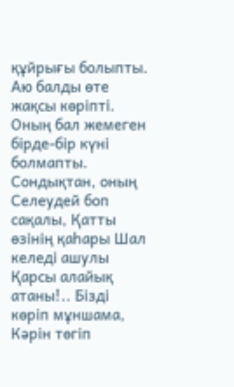құйрығы болыпты. Аю балды өте жақсы көріпті. Оның бал жемеген бірде-бір күні болмапты. Сондықтан, оның
Селеудей боп сақалы, Қатты өзінің қаһары Шал келеді ашулы Қарсы алайық атаны!.. Бізді көріп мұншама, Кәрін төгіп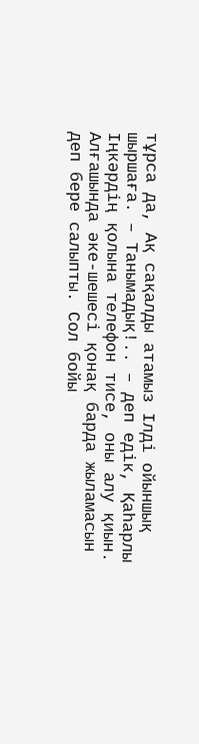тұрса да, Ақ сақалды атамыз Ілді ойыншық шыршаға. – Танымадық!.. – деп едік, Қаһарлы
Іңкәрдің қолына телефон тисе, оны алу қиын. Алғашында әке-шешесі қонақ барда жыламасын деп бере салыпты. Сол бойы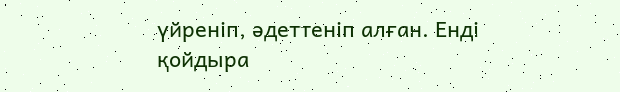үйреніп, әдеттеніп алған. Енді қойдыра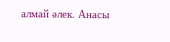алмай әлек. Анасы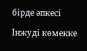бірде әпкесі Інжуді көмекке